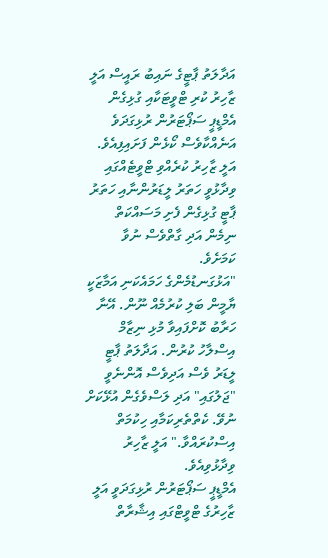އަދާލަތު ޕާޓީގެ ނައިބު ރައީސް އަލީ ޒާހިރު ކުރި ޓްވީޓަކާއި ގުޅިގެން އެމްޑީޕީ ސަޕޯޓަރުން ރުޅިގަދަވެ އަނެއްކާވެސް ކޯޅެން ފަށައިފިއެވެ.
އަލީ ޒާހިރު ކުރެއްވި ޓްވީޓެއްގައި ވިދާޅުވީ ހަތަރު ލީޑަރުންނާއި ހަތަރު ޕާޓީ ގުޅިގެން ފެށި މަސައްކަތް ނިމެން އަދި ގާތްވެސް ނުވާ ކަމަށެވެ.
"އަޅުގަނޑުމެންގެ ހަމައެކަނި އަމާޒަކީ ޔާމީން ބަލި ކުރުމެއް ނޫން. އޭނާ ހަރާބު ކޮށްފައިވާ މުޅި ނިޒާމް އިސްލާހު ކުރުން. އަދާލަތު ޕާޓީ ލީޑަރު ވެސް އަދިވެސް އޮންނެވީ "ޖަލުގައި" އަދި ލަސްވެގެން އުޅޭކަށް ނުވޭ. ކެތްތެރިކަމާއި ހިކުމަތް އިސްކުރައްވާ." އަލީ ޒާހިރު ވިދާޅުވިއެވެ.
އެމްޑީޕީ ސަޕޯޓަރުން ރުޅިގަދަވީ އަލީ ޒާހިރުގެ ޓްވީޓްގައި އިޝާރާތް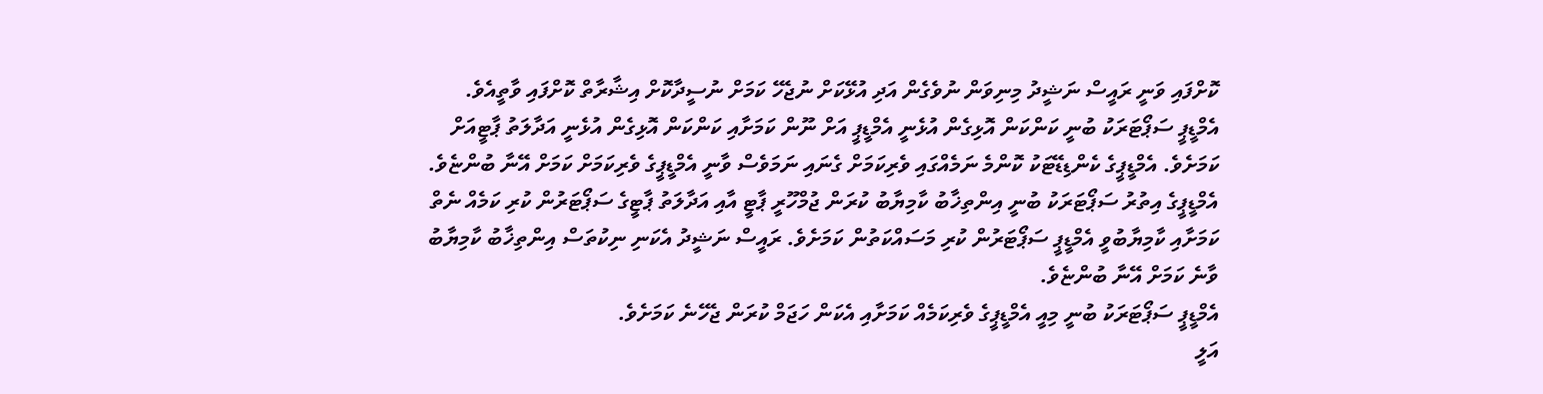ކޮށްފައި ވަނީ ރައީސް ނަޝީދު މިނިވަން ނުވެގެން އަދި އުޅޭކަށް ނުޖެހޭ ކަމަށް ނުސީދާކޮށް އިޝާރާތް ކޮށްފައި ވާތީއެވެ.
އެމްޑީޕީ ސަޕޯޓަރަކު ބުނީ ކަންކަން އޮޅިގެން އުޅެނީ އެމްޑީޕީ އަށް ނޫން ކަމަށާއި ކަންކަން އޮޅިގެން އުޅެނީ އަދާލަތު ޕާޓީއަށް ކަމަށެވެ. އެމްޑީޕީގެ ކެންޑިޑޭޓަކު ކޮންމެ ނަމެއްގައި ވެރިކަމަށް ގެނައި ނަމަވެސް ވާނީ އެމްޑީޕީގެ ވެރިކަމަށް ކަމަށް އޭނާ ބުންޏެވެ.
އެމްޑީޕީގެ އިތުރު ސަޕޯޓަރަކު ބުނީ އިންތިޚާބު ކާމިޔާބު ކުރަން ޖުމްހޫރީ ޕާޓީ އާއި އަދާލަތު ޕާޓީގެ ސަޕޯޓަރުން ކުރި ކަމެއް ނެތް ކަމަށާއި ކާމިޔާބުވީ އެމްޑީޕީ ސަޕޯޓަރުން ކުރި މަސައްކަތުން ކަމަށެވެ. ރައީސް ނަޝީދު އެކަނި ނިކުތަސް އިންތިޚާބު ކާމިޔާބު ވާނެ ކަމަށް އޭނާ ބުންޏެވެ.
އެމްޑީޕީ ސަޕޯޓަރަކު ބުނީ މިއީ އެމްޑީޕީގެ ވެރިކަމެއް ކަމަށާއި އެކަން ހަޖަމް ކުރަން ޖެހޭނެ ކަމަށެވެ.
އަލީ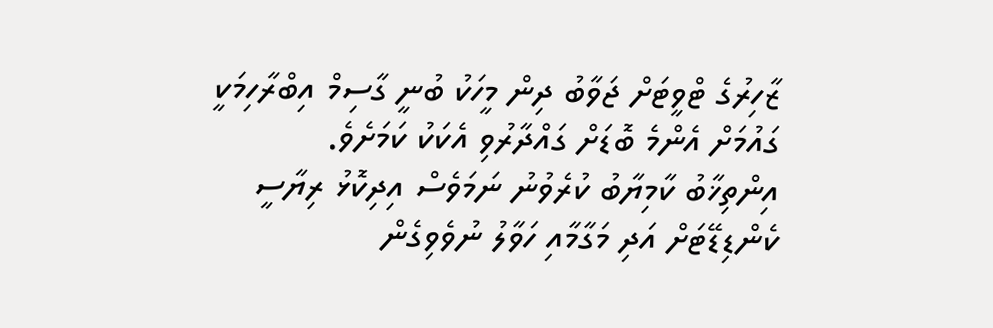ޒާހިރުގެ ޓްވީޓަށް ޖަވާބު ދިން މީހަކު ބުނީ ގާސިމް އިބްރާހިމަކީ ގައުމަށް އެންމެ ބޮޑަށް ގައްދާރުވި އެކަކު ކަމަށެވެ.
އިންތިޚާބު ކާމިޔާބު ކުރެވުނު ނަމަވެސް އިދިކޮޅު ރިޔާސީ ކެންޑިޑޭޓަށް އަދި މަގާމާއި ހަވާލު ނުވެވިގެން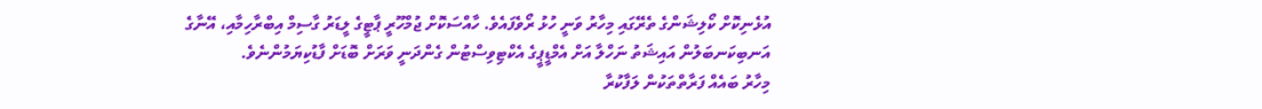އުޅެނިކޮށް ކޯލިޝަންގެ ތެރޭގައި މިހާރު ވަނީ ހުޅު ރޯވެފައެވެ. ހާއްސަކޮށް ޖުމްހޫރީ ޕާޓީގެ ލީޑަރު ގާސިމް އިބްރާހިމާއި، އޭނާގެ އަނބިކަނބަލުން އައިޝަތު ނަހްލާ އަށް އެމްޑީޕީގެ އެކްޓިވިސްޓުން ގެންދަނީ ވަރަށް ބޮޑަށް ފާޑުކިޔަމުންނެވެ.
މިހާރު ބައެއް ފަރާތްތަކުން ލަފާކުރާ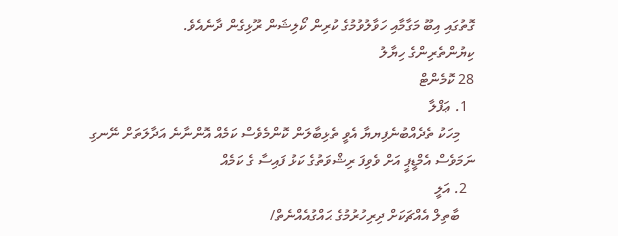ގޮތުގައި އިބޫ މަގާމާއި ހަވާލުވުމުގެ ކުރިން ކޯލިޝަން ރޫޅިގެން ދާނެއެވެ.
ކިޔުންތެރިންގެ ހިޔާލު
28 ކޮމެންޓް
  1. ޢަފްލާ
    މިހަކު ތެދެއްބުނެފިޔޔާ އެވީ ތެޅިބާލަން ކޮންމެވެސް ކަމެއް އޮންނާނެ އަދާލަތަށް ނޭނގި ނަމަވެސް އެމްޑީޕީ އަށް ވެވިފަ ރިޝްވަތުގެ ކަޅު ފައިސާ ގެ ކަމެއް
  2. އަލީ
    ބާތިލް އެއްޗަކަށް ދިރިހުރުމުގެ ޙައްގުއެއްނެތް/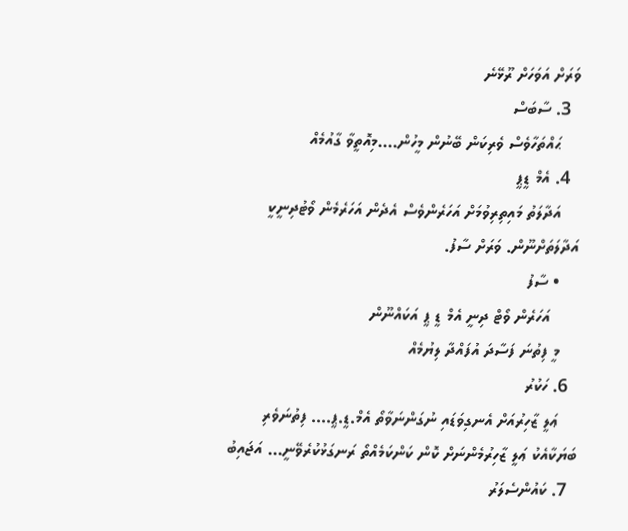ވަރަށް އަވަހަށް ރޫޅޭނެ
  3. ސާބަސް
    ޙައްތަހާވެސް ވެރިކަން ބޭނުން މީހުން....މިއޮތީވާ ގާއުމެއް
  4. އެމް ޑީޕީ
    އަދާލަތު މައިތިރިވުމަށް އަހަރެންވެސް އެދެން އަހަރެމެން ވޯޓުދިނީކީ އަދާލަތަށްނޫން. ވަރަށް ސާފު.
    • ސާފު
      އަހަރެން ވޯޓް ދިނީ އެމް ޑީ ޕީ އަކައްނޫން
    މީ ފިތުނަ ފަސާދަ އުފައްދާ ލިޔުމެއް
  6. ހަކުރު
    ޢަލީ ޒާހިރުއަށް އެނގިވަޑައި ނުގަންނަވާތޯ އެމް.ޑީ.ޕީ.... ފިތުނަވެރި ބަޔަކާއެކު ޢަލީ ޒާހިރުމެންނަށް ކޮން ކަންކަމެއްތޯ ރަނގަޅުކުރެވޭނީ... އަޖައިބު
  7. ކައުންސެލަރު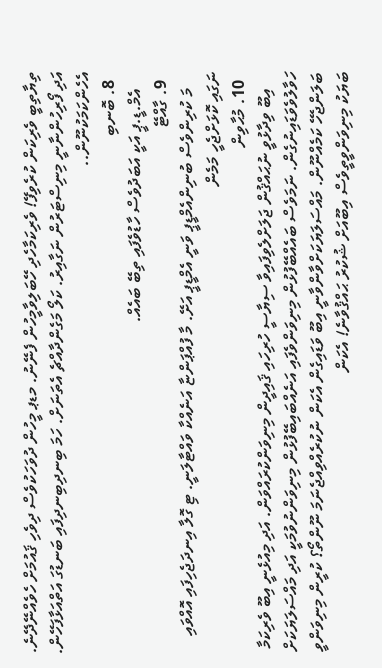ތިޔާތިބީ ވެރިކަން ކުރެވިފޭ! ވެރިކަމާހެދި ހޭބަލިވާމީހުން ފެނޭނު. މޑޕ މީހުން ދުވަހަކުވެސް ދިވެހި ޤައުމަށް ހެވެއްނޭދޭނެ. އަދި ފޯރިހުންނާނީ މިނިސްޓަރުން ނަގާއިރު. ކަލޯ މަގެންދާއްޗެ އެތަނަށް. ހަމަ ބިނދިބިނދިފައި ބަނޑުގަ އަތްއަޅާފަހޭން. އެހެންކަމަކުނޫން..
  8. ބޮނބި
    އެމް.ޑީ.ޕީ އަކީ އަބަދުވެސް ހާޑުވެފައި ތިބޭ ބައެއް.
  9. ގާއްޓޭ
    މަ ކުރިންވެސް ބުނިންއެމްޑީޕީ ވަނީ އެމްޑީޕީ އަށޭ. މާ ފުއްޕަންޏާ އަނެއްކާ ވައްޓާލަނީ. ޓި ގޮލާ އިނދަޖެހިފައި އޮއްވައި ނަގައި ކޮޅަށްޖެހީ މަމެން
  10. މުޙާވިން
    އިބޫ ވިދާޅުވީ ނުޙައްޤުން ޖަލަށްލެވިފައިވާ ސިޔާސީ ހުރިހައި ޤައިދީން މިނިވަންކުރައްވަން. އަދި މިއުޅެނީ އިބޫ ވެރިކަމާ ހަވާލުވެވަޑައިނުގެން. ނަމަވެސް ބައެއްބޭފުޅުން މިނިވަންވެފައި އަނެއްބައިބޭފުޅުން މިނިވަންނުވުމަކީ އަދި މައްސަލަޔަކަށް ބަލަންޖެހޭ ކަމެއްނޫން. މައްސަލަޔަކަށްވާންވާނީ އިބޫ ވަޑައިގެން އެކަން ނުކުރެއްވިއްޖެނަމަ ނޫންތޯ؟ ކުރީން މިނިވަންވީ ބަޔަކު މިނިވަންވީތީވެސް އިބޫއަށް ޝުކުރު ޙައްޤުވާނެ! އެކަން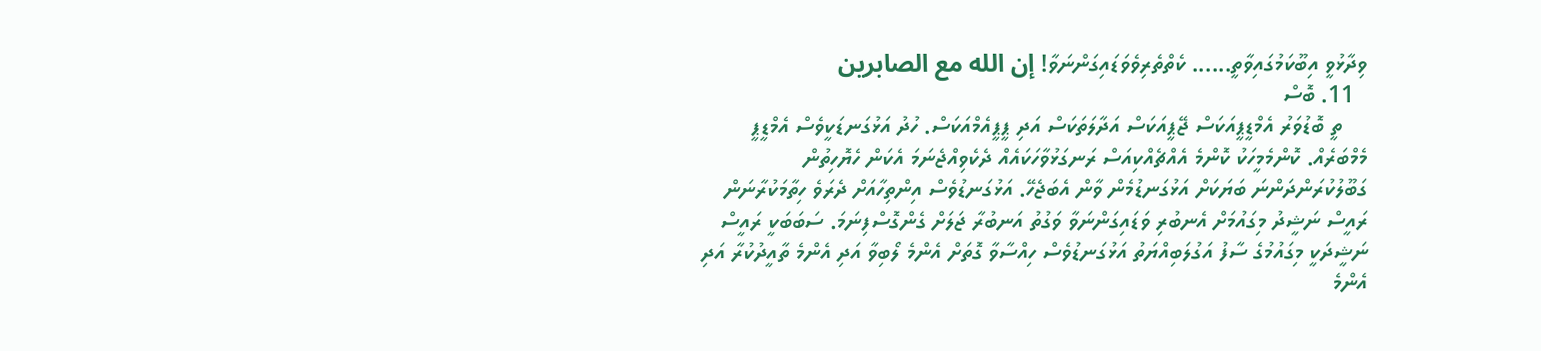ވިދާޅުވީ އިބޫކަމުގައިވާތީ...... ކެތްތެރިވެވަޑައިގަންނަވާ! إن الله مع الصابرين
  11. ބޮސް
    ތީ ބޮޑުވަރު އެމްޑީޕީއަކަސް ޖޭޕީއަކަސް އަދާލަތަކަސް އަދި ޕީޕީއެމްއަކަސް. ހުދު އަޅުގަނޑަކީވެސް އެމްޑީޕީ މެމްބަރެއް. ކޮންމެމީހަކު ކޮންމެ އެއްޗެއްކިއަސް ރަނގަޅުވާހަކައެއް ދެކެވިއްޖެނަމަ އެކަން ހެޔޮހިތުން ގަބޫލުކުރަންދަންނަ ބަޔަކަށް އަޅުގަނޑުމެން ވާން އެބަޖެހޭ. އަޅުގަނޑުވެސް އިންތިހާއަށް ދެރަވެ ހިތާމަކުރާނަން ރައީސް ނަޝީދު މިގައުމަށް އެނބުރި ވަޑައިގަންނަވާ ވަގުތު އަނބުރާ ޖަލަށް ގެންގޮސްފިނަމަ. ސަބަބަކީ ރައީސް ނަޝީދަކީ މިގައުމުގެ ސާފު އަގުލަބިއްޔަތު އަޅުގަނޑުވެސް ހިއްސާވާ ގޮތަށް އެންމެ ލޯބިވާ އަދި އެންމެ ތާއީދުކުރާ އަދި އެންމެ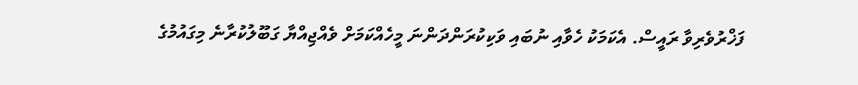ފަޚްރުވެރިވާ ރައީސް. އެކަމަކު ހެވާއި ނުބައި ވަކިކުރަންދަންނަ މީހެއްކަމަށް ވެއްޖިއްޔާ ގަބޫލުކުރާނެ މިގައުމުގެ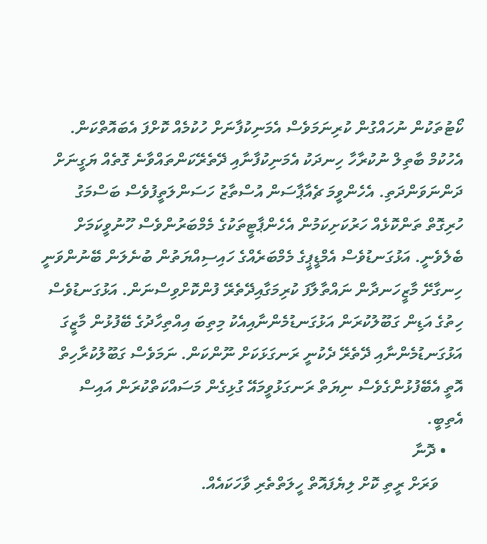ކޯޓުތަކުން ނުހައްގުން ކުރިނަމަވެސް އެމަނިކުފާނަށް ހުކުމެއް ކޮށްފަ އެބައޮތްކަން. އެހުކުމް ބާތިލް ނުކުރާހާ ހިނދަކު އެމަނިކުފާނާއި ދޭތެރޭކަންތައްވާނެ ގޮތެއް ޔަގީނަށް ދަންނަވަންދަތި. އެހެންވީމަ ޗެއާޕާސަން އުސްތާޒު ހަސަންލަތީފުވެސް ބަސްމަގު ހުރިގޮތް ތަންކޮޅެއް ހަރުކަށިކަމުން އެހެންޕާޓީތަކުގެ މެމްބަރުންވެސް ހޫނުވީކަމަށް ބެލެވެނީ. އަޅުގަނޑުވެސް އެމްޑީޕީގެ މެމްބަރެއްގެ ހައިސިއްޔަތުން ބުނެލަން ބޭނުންވަނީ ހިނގާށޭ މާޒީހަނދާން ނައްތާލާފަ ކުރިމަގާއިދޭތެރޭ ފުންކޮށްވިސްނަން. އަޅުގަނޑުވެސް ހިތުގެ އަޑިން ގަބޫލުކުރަން އަޅުގަނޑުމެންނާއިއެކު މިތިބަ އިއްތިހާދުގެ ބޭފުޅުން މާޒީގަ އަޅުގަނޑުމެންނާއި ދޭތެރޭ ދެކުނީ ރަނގަޅަކަށް ނޫންކަން. ނަމަވެސް ގަބޫލުކުރާހިތް އޮތީ އެބޭފުޅުންގެވެސް ނިޔަތް ރަނގަޅުވީމައޭ ގުޅިގެން މަސައްކަތްކުރަން އައިސް އެތިބީ.
    • ދޮނާ
      ވަރަށް ރީތި ކޮށް ލިޔެފައޮތް ހީލަތްތެރި ވާހަކައެއް.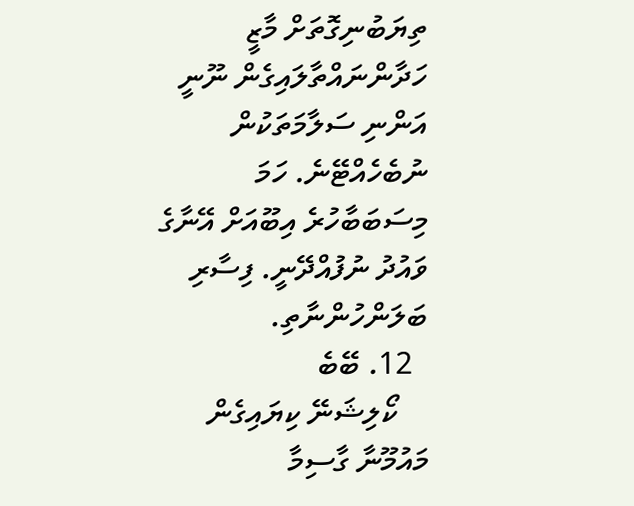ތިޔަބުނިގޮތަށް މާޒީ ހަދާންނައްތާލައިގެން ނޫނީ އަންނި ސަލާމަތަކުން ނުބެހެއްޓޭނެ. ހަމަ މިސަބަބާހުރެ އިބޫއަށް އޭނާގެ ވައުދު ނުފުއްދޭނީ. ފިސާރި ބަލަންހުންނާތި.
  12. ބޭބެ
    ކޯލިޝަނޭ ކިޔައިގެން މައުމޫނާ ގާސިމާ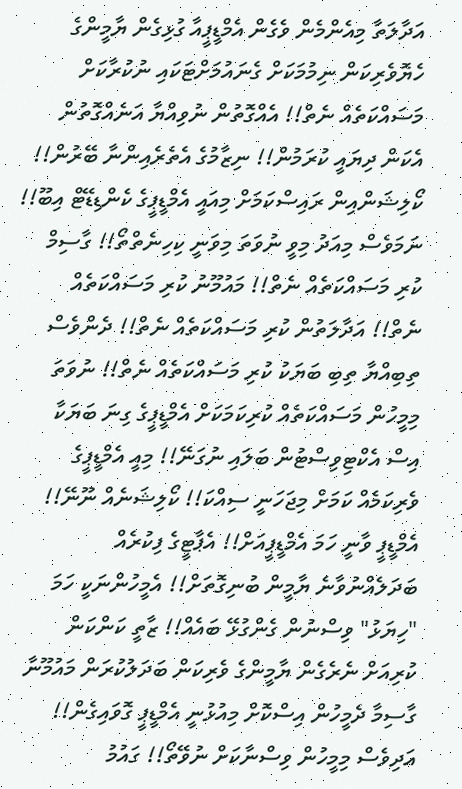އަދާލަތާ މިއެންމެން ވެގެން އެމްޑީޕީއާ ގުޅިގެން ޔާމީންގެ ހެޔޮވެރިކަން ނިމުމަކަށް ގެނައުމަށްޓަކައި ނުކުރާކަށް މަސައްކަތެއް ނެތް!! އެއްގޮތުން ނުވިއްޔާ އަނެއްގޮތުން އެކަން ދިޔައީ ކުރަމުން!! ނިޒާމުގެ އެތެރެއިންނާ ބޭރުން!! ކޯލިޝަންއިން ރައިސްކަމަށް މިއައީ އެމްޑީޕީގެ ކެންޑިޑޭޓް އިބޫ!! ނަމަވެސް މިއަދު މިވީ ނުވަތަ މިވަނީ ކިހިނެތްތޯ!! ގާސިމް ކުރި މަސައްކަތެއް ނެތް!! މައުމޫނު ކުރި މަސައްކަތެއް ނެތް!! އަދާލަތުން ކުރި މަސައްކަތެއް ނެތް!! ދެންވެސް ތިބިއްޔާ ތިބި ބަޔަކު ކުރި މަސައްކަތެއް ނެތް!! ނުވަތަ މިމީހުން މަސައްކަތެއް ކުރިކަމަކަށް އެމްޑީޕީގެ ގިނަ ބަޔަކާ އިސް އެކްޓިވިސްޓުން ބަލައި ނުގަނޭ!! މިއީ އެމްޑީޕީގެ ވެރިކަމެއް ކަމަށް މިޖަހަނީ ސިއްކަ!! ކޯލިޝަނެއް ނޫނޭ!! އެމްޑީޕީ ވާނީ ހަމަ އެމްޑީޕީއަށް!! އެޕާޓީގެ ފިކުރެއް ބަދަލެއްނުވާނެ ޔާމީން ބުނިގޮތަށް!! އެމީހުންނަކީ ހަމަ "ހިޔަޅު" ވިސްނުން ގެންގުޅޭ ބައެއް!! ޒާތީ ކަންކަން ކުރިއަށް ނެރެގެން ޔާމީންގެ ވެރިކަން ބަދަލުކުރަން މައުމޫނާ ގާސިމާ ދެމީހުން އިސްކޮށް މިއުޅުނީ އެމްޑީޕީ ގޮވައިގެން!! އަދިވެސް މިމީހުން ވިސްނާކަށް ނުވޭތޯ!! ގައުމު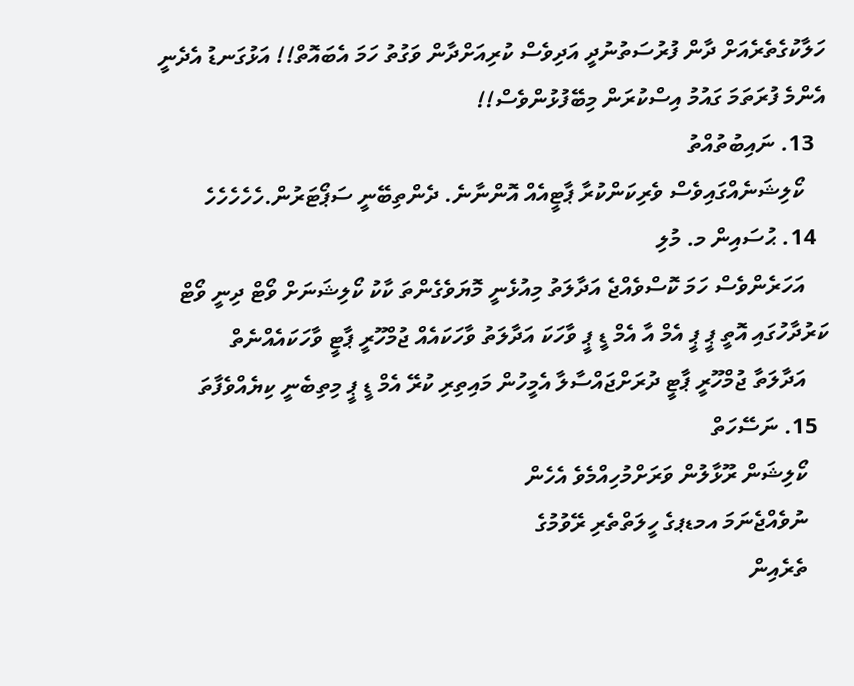ހަލާކުގެތެރެއަށް ދާން ފުރުސަތުނުދީ އަދިވެސް ކުރިއަށްދާން ވަގުތު ހަމަ އެބައޮތް!! އަޅުގަނޑު އެދެނީ އެންމެ ފުރަތަމަ ގައުމު އިސްކުރަން މިބޭފުޅުންވެސް!!
  13. ނައިބުތުއްތު
    ކޯލިޝަނެއްގައިވެސް ވެރިކަންކުރާ ޕާޓީއެއް އޮންނާނެ. ދެންތިބޭނީ ސަޕޯޓަރުން.ހެހެހެހެހެ
  14. ޙުސައިން މ. މުލި
    އަހަރެންވެސް ހަމަ ކޮސްވެއްޖެ އަދާލަތު މިއުޅެނީ މޮޔަވެގެންތަ ކާކު ކޯލިޝަނަށް ވޯޓް ދިނީ ވޯޓް ކަރުދާހުގައި އޮތީ ޕީ ޕީ އެމް އާ އެމް ޑީ ޕީ ވާހަކަ އަދާލަތު ވާހަކައެއް ޖުމްހޫރީ ޕާޓީ ވާހަކައެއްނެތް
    އަދާލަތާ ޖުމްހޫރީ ޕާޓީ ދުރަށްޖައްސާލާ އެމީހުން މައިތިރި ކުރޭ އެމް ޑީ ޕީ މިތިބެނީ ކިޔެއްވެފާތަ
  15. ނަސޭހަތް
    ކޯލިޝަން ރޫޅާލުން ވަރަށްމުހިއްމެވެ އެހެން
    ނުވެއްޖެނަމަ އމޑޕގެ ހީލަތްތެރި ރޭވުމުގެ
    ތެރެއިން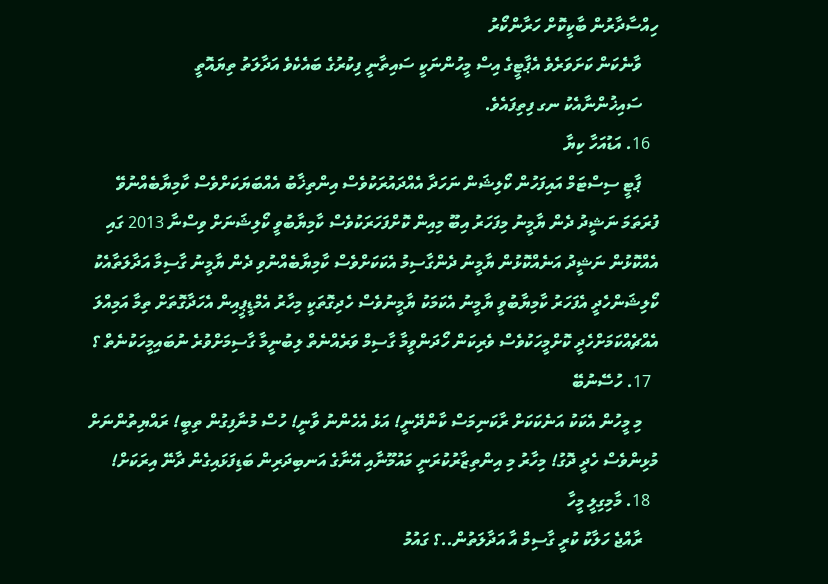ހިއްސާދާރުން ބާކީކޮށް ހަރާންކޯރު
    ވާނެކަން ކަށަވަރެވެ އެޕާޓީގެ އިސް މީހުންނަކީ ސައިތާނީ ފިކުރުގެ ބައެކެވެ އަދާލަތު ތިޔައޮތީ
    ސައިޚުންނާއެކު ނގ ފިތިފައެވެ.
  16. އަޑުއަހާ ކިޔާ
    ޕާޓީ ސިސްޓަމް އައިފަހުން ކޯލިޝަން ނަހަދާ އެއްދައުރަކުވެސް އިންތިޚާބު އެއްބަޔަކަށްވެސް ކާމިޔާބެއްނުވޭ ފުރަތަމަ ނަޝީދު ދެން ޔާމީނު މިފަހަރު އިބޫ މިއިން ކޮށްފަހަރަކުވެސް ކާމިޔާބުވީ ކޯލިޝަނަށް ވިސްނާ 2013 ގައި އެއްކޮޅުން ނަޝީދު އަނެއްކޮޅުން ޔާމީނު ދެންގާސިމު އެކަކަށްވެސް ކާމިޔާބެއްނުވި ދެން ޔާމީނު ގާސިމާ އަދާލަތާއެކު ކޯލިޝަންހެދީ އެފަހަރު ކާމިޔާބުވީ ޔާމީނު އެކަމަކު ޔާމީނުވެސް ހެދިގޮތަކީ މިހާރު އެމްޑީޕީއިން އެހަދާގޮތަށް ތިމާ އަމިއްލަ އެއްޗެއްކަމަށްހެދީ ކޮށްމީހަކުވެސް ވެރިކަން ހޯދަންވީމާ ގާސިމް ވަރެއްނެތް ލިބުނީމާ ގާސިމަށްވުރެ ނުބައިމީހަކުނެތް ؟
  17. ހުސޭނުބޭ
    މި މީހުން އެކަކު އަނެކަކަށް ރާކަނިމަސް ކާންދޭނީ! އަޅެ އެހެންނު ވާނީ! ހުސް މުނާފިގުން ތިބީ! ރައްޔިތުންނަށް މުޅިންވެސް ހެދީ ދޮގު! މިހާރު މި އިންތިޒާރުކުރަނީ މައުމޫނާއި އޭނާގެ އަނބިދަރިން ބަޑިފަޅައިގެން ދާނޭ އިރަކަށް!
  18. މާމިގިލީ މީހާ
    ރާއްޖެ ހަލާކު ކުރީ ގާސިމް އާ އަދާލަތުން..؟ ގައުމު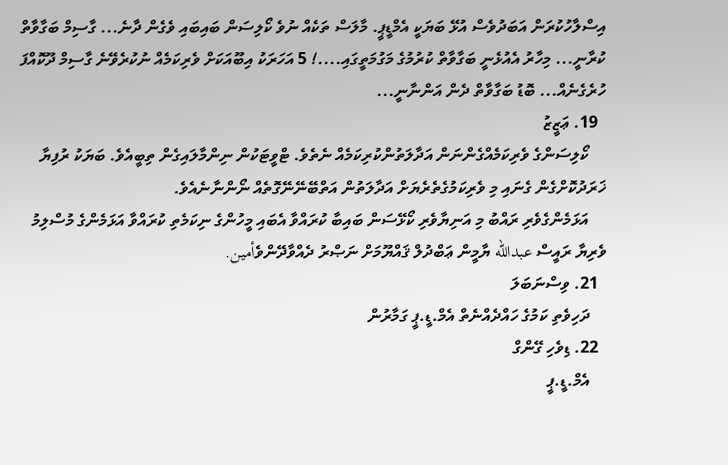އިސްލާހުކުރަން އަބަދުވެސް އުޅޭ ބަޔަކީ އެމްޑީޕީ. މާލަސް ތަކެއް ނުވެ ކޯލިސަން ބައިބައި ވެގެން ދާނެ... ގާސިމް ބަގާވާތް ކުރާނީ... މިހާރު އެއުޅެނީ ބަގާވާތް ކުރުމުގެ މަގުމަތީގައި....! 5 އަހަރަކު އިބޫއަކަށް ވެރިކަމެއް ނުކުރެވޭނެ ގާސިމް ދޫކޮއްފަ ހުރެގެނެއް... ބޮޑު ބަގާވާތް ދެން އަންނާނީ...
  19. ޢަޒީޒު
    ކޯލިސަންގެ ވެރިކަމެއްގެންނަން އަދާލަތުންކުރިކަމެއް ނެތެވެ. ޓްވީޓަކުން ނިންމާލައިގެން ތިބީއެވެ. ބަޔަކު ރުފިޔާ ޚަރަދުކޮށްގެން ގެނައި މި ވެރިކަމުގެތެރެޔަށް އަދާލަތުން އަތްބޭނޭނޭގޮތެއް ނޯންނާނެއެވެ.
    އަޅަމެންގެވެރި ރައްބު މި އަނިޔާވެރި ކޯޅޭސަން ބައިބާ ކުރައްވާ އެބައި މީހުންގެ ނިކަމެތި ކުރައްވާ އަޅަމެންގެ މުސްލިމު ވެރިޔާ ރައީސް عبدالله ޔާމީން ޢަބްދުލް ޤައްޔޫމަށް ނަޞްރު ދެއްވާދޭންވެأمين.
  21. ވިސްނަބަލަ
    ދަހިވެތި ކަމުގެ ހައްދެއްނެތް އެމް.ޑީ.ޕީ ގަމާރުން
  22. ޑިވެހި ގޭންގް
    އެމް.ޑީ.ޕީ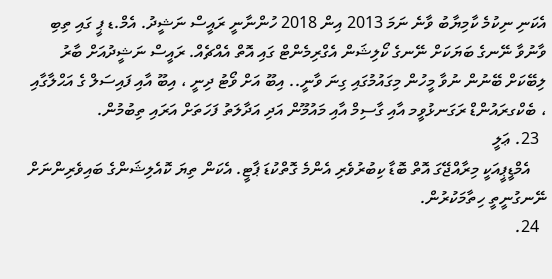އެކަނި ނިކުމެ ކާމިޔާބު ވާނެ ނަމަ 2013 އިން 2018 ހުންނާނީ ރައީސް ނަޝީދު. އެމް.ޑ ޕީ ގައި ތިބި ވާނުވާ ނޭނގެ ބަޔަކަށް ނޭނގެ ކޯލިޝަން އެގްރިމެންޓް ގައި އޮތް އެއްޗެއް. ރައީސް ނަޝީދުއަށް ބާރު ލިބޭކަށް ބޭނުން ނުވާ މީހުން މިގައުމުގައި ގިނަ ވާނީ.. އިބޫ އަށް ވޯޓު ދިނީ ، އިބޫ އާއި ފައިސަލް ގެ އަޙްލާގާއި ، ބެކްގރައުންޑް ރަގަނޅުވީމ އާއި ގާސިމް އާއި މައުމޫން އަދި އަދާލަތު ފަހަތަށް އަރައި ތިބުމުން.
  23. ޢަލީ
    އެމްޑީޕީއަކީ މިރާއްޖޭގަ އޮތް ބޮޑާ ކިބުރުވެރި އެންމެ ގޮތްކުޑަ ޕާޓީ. އެކަން ތިޔަ ކޮއެލިޝަންގެ ބައިވެރިންނަށް ނޭނގުނީތީ ހިތާމަކުރުން.
  24.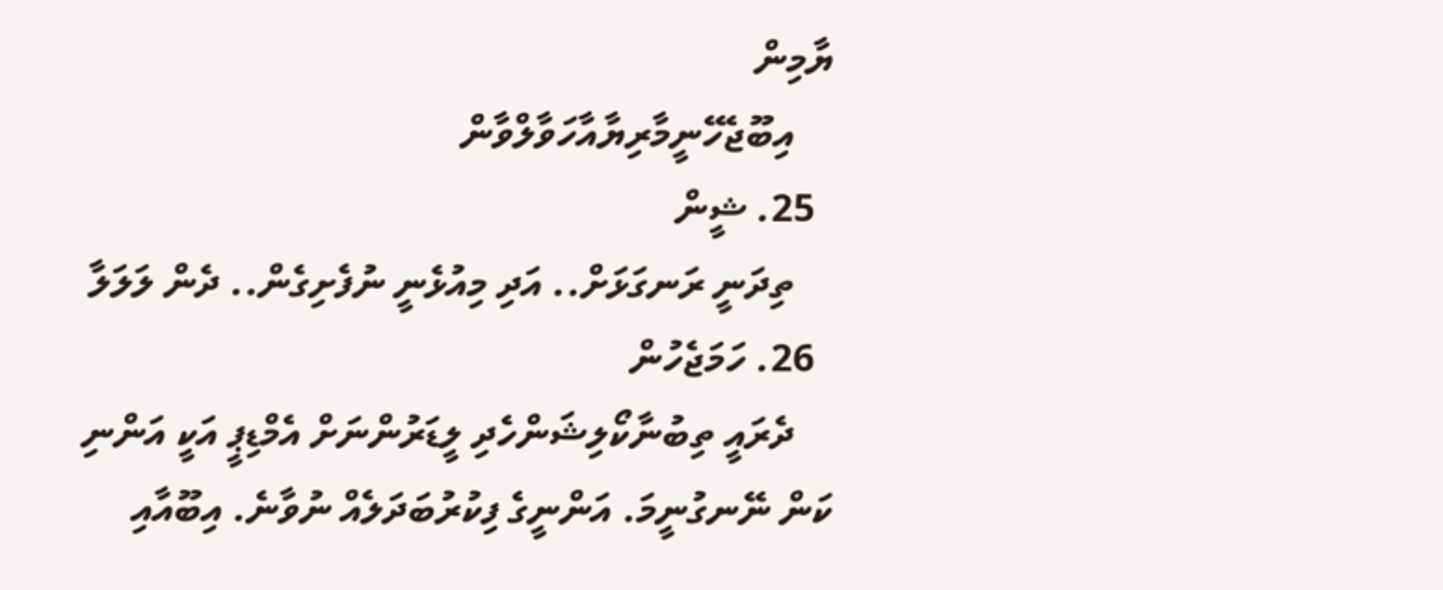ޔާމިން
    އިބޫޖެހޭނީމާރިޔާއާހަވާލްވާން
  25. ޝީން
    ތިދަނީ ރަނގަޅަށް.. އަދި މިއުޅެނީ ނުފެށިގެން.. ދެން ލަލަލާ
  26. ހަމަޖެހުން
    ދެރައީ ތިބުނާކޯލިޝަންހެދި ލީޑަރުންނަށް އެމްޑިޕީ އަކީ އަންނި ކަން ނޭނގުނީމަ. އަންނީގެ ފިކުރުބަދަލެއް ނުވާނެ. އިބޫއާއި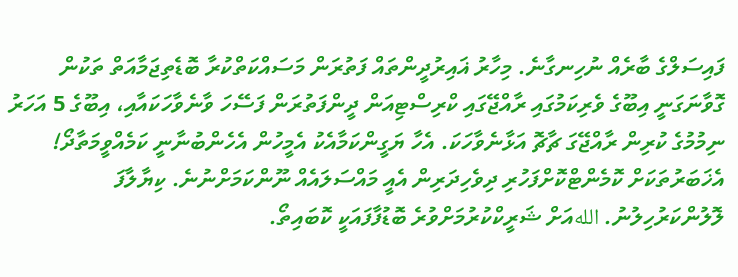ފައިސަލްގެ ބާރެއް ނުހިނގާނެ. މިހާރު ޣައިރުދީންތައް ފަތުރަން މަސައްކަތްކުރާ ބޮޑެތިޖަމާއަތް ތަކުން ގޮވާނަގަނީ އިބޫގެ ވެރިކަމުގައި ރާއްޖޭގައި ކްރިސްޓިއަން ދީންފަތުރަން ފަސޭހަ ވާނެވާހަކައާއި، އިބޫގެ 5 އަހަރު ނިމުމުގެ ކުރިން ރާއްޖޭގަ ޗާޗޮ އަޅާނެވާހަކަ. އެހާ ޔަގީންކަމާއެކު އެމީހުން އެހެންބުނާނީ ކަމެއްވީމަތާދޯ! އެޚަބަރުތަކަށް ކޮމެންޓްކޮށްފަހުރި ދިވެހިދަރިން އެއީ މައްސަލައެއް ނޫންކަމަށްނުނެ. ކިޔާލާފަ ލޮލުންކަރުހިލުނު. اللهއަށް ޝަރީކްކުރުމަށްވުރެ ބޮޑުފާފައަކީ ކޮބައިތޯ.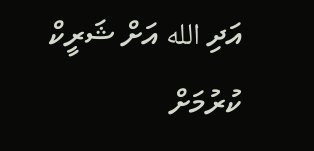އަދި الله އަށް ޝަރީކް ކުރުމަށް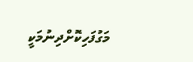މަގުފަހިކޮށްދިނުމަކީ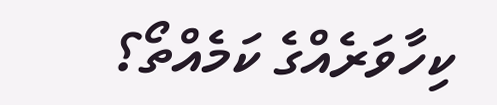ކިހާވަރެއްގެ ކަމެއްތޯ؟